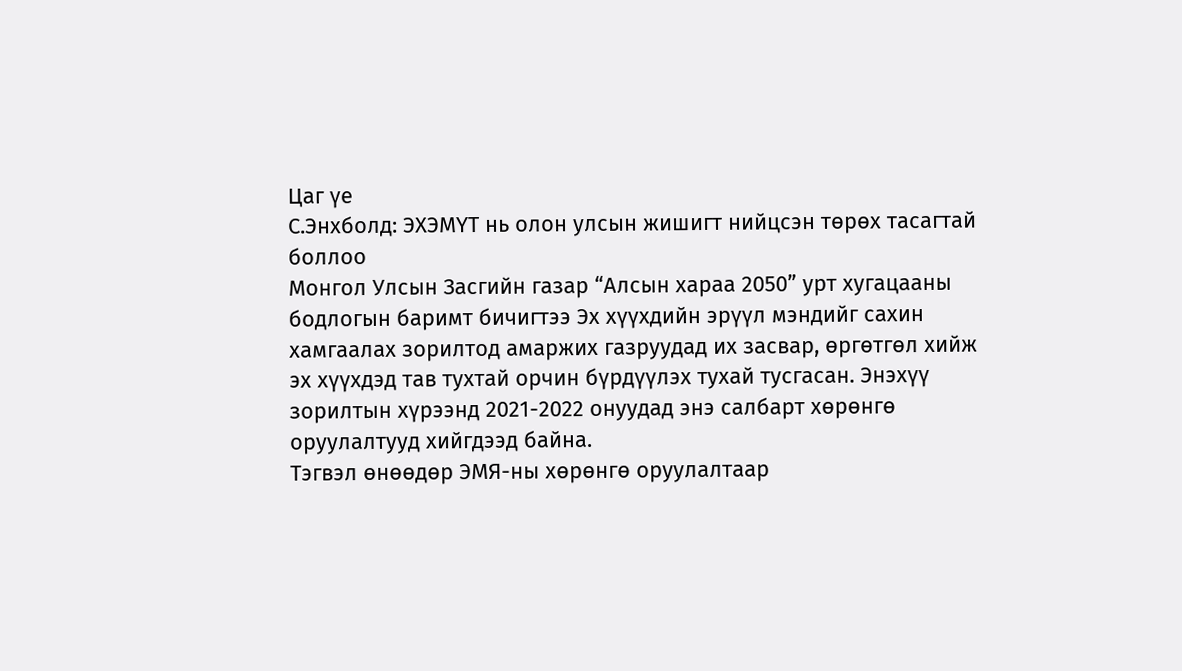Цаг үе
С.Энхболд: ЭХЭМҮТ нь олон улсын жишигт нийцсэн төрөх тасагтай боллоо
Монгол Улсын Засгийн газар “Алсын хараа 2050” урт хугацааны бодлогын баримт бичигтээ Эх хүүхдийн эрүүл мэндийг сахин хамгаалах зорилтод амаржих газруудад их засвар, өргөтгөл хийж эх хүүхдэд тав тухтай орчин бүрдүүлэх тухай тусгасан. Энэхүү зорилтын хүрээнд 2021-2022 онуудад энэ салбарт хөрөнгө оруулалтууд хийгдээд байна.
Тэгвэл өнөөдөр ЭМЯ-ны хөрөнгө оруулалтаар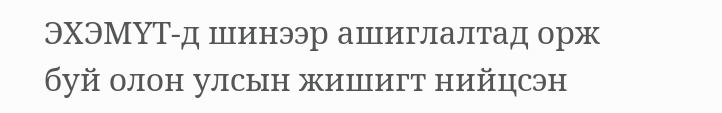ЭХЭМҮТ-д шинээр ашиглалтад орж буй олон улсын жишигт нийцсэн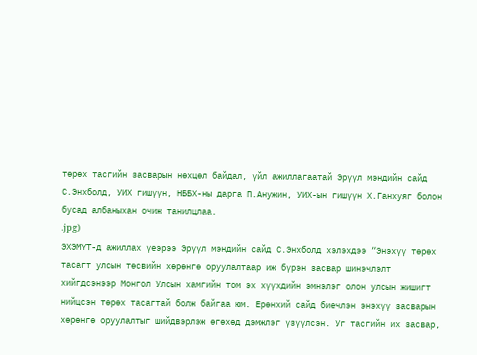төрөх тасгийн засварын нөхцөл байдал, үйл ажиллагаатай Эрүүл мэндийн сайд С.Энхболд, УИХ гишүүн, НББХ-ны дарга П.Анужин, УИХ-ын гишүүн Х.Ганхуяг болон бусад албаныхан очиж танилцлаа.
.jpg)
ЭХЭМҮТ-д ажиллах үеэрээ Эрүүл мэндийн сайд С.Энхболд хэлэхдээ “Энэхүү төрөх тасагт улсын төсвийн хөрөнгө оруулалтаар иж бүрэн засвар шинэчлэлт хийгдсэнээр Монгол Улсын хамгийн том эх хүүхдийн эмнэлэг олон улсын жишигт нийцсэн төрөх тасагтай болж байгаа юм. Ерөнхий сайд биечлэн энэхүү засварын хөрөнгө оруулалтыг шийдвэрлэж өгөхөд дэмжлэг үзүүлсэн. Уг тасгийн их засвар,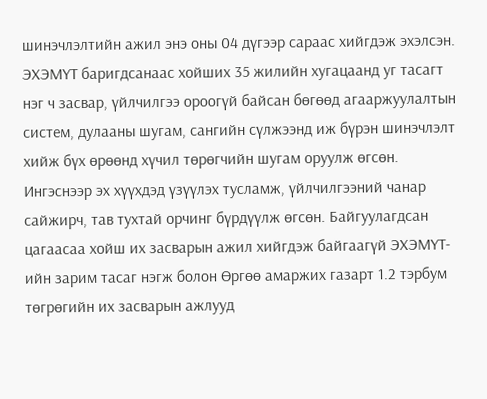шинэчлэлтийн ажил энэ оны 04 дүгээр сараас хийгдэж эхэлсэн. ЭХЭМҮТ баригдсанаас хойших 35 жилийн хугацаанд уг тасагт нэг ч засвар, үйлчилгээ ороогүй байсан бөгөөд агааржуулалтын систем, дулааны шугам, сангийн сүлжээнд иж бүрэн шинэчлэлт хийж бүх өрөөнд хүчил төрөгчийн шугам оруулж өгсөн. Ингэснээр эх хүүхдэд үзүүлэх тусламж, үйлчилгээний чанар сайжирч, тав тухтай орчинг бүрдүүлж өгсөн. Байгуулагдсан цагаасаа хойш их засварын ажил хийгдэж байгаагүй ЭХЭМҮТ-ийн зарим тасаг нэгж болон Өргөө амаржих газарт 1.2 тэрбум төгрөгийн их засварын ажлууд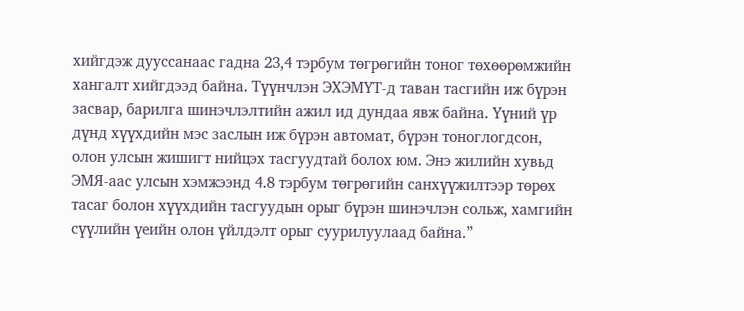хийгдэж дууссанаас гадна 23,4 тэрбум төгрөгийн тоног төхөөрөмжийн хангалт хийгдээд байна. Түүнчлэн ЭХЭМҮТ-д таван тасгийн иж бүрэн засвар, барилга шинэчлэлтийн ажил ид дундаа явж байна. Үүний үр дүнд хүүхдийн мэс заслын иж бүрэн автомат, бүрэн тоноглогдсон, олон улсын жишигт нийцэх тасгуудтай болох юм. Энэ жилийн хувьд ЭМЯ-аас улсын хэмжээнд 4.8 тэрбум төгрөгийн санхүүжилтээр төрөх тасаг болон хүүхдийн тасгуудын орыг бүрэн шинэчлэн сольж, хамгийн сүүлийн үеийн олон үйлдэлт орыг суурилуулаад байна.”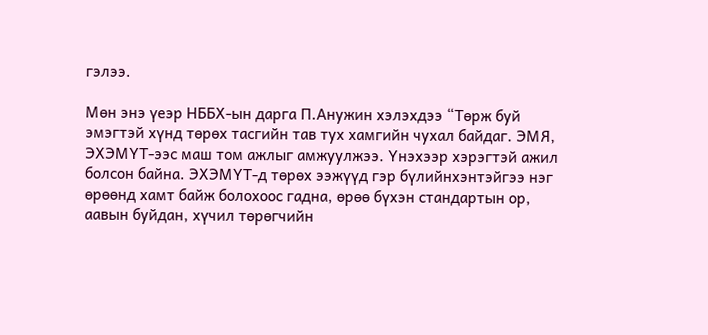гэлээ.

Мөн энэ үеэр НББХ-ын дарга П.Анужин хэлэхдээ “Төрж буй эмэгтэй хүнд төрөх тасгийн тав тух хамгийн чухал байдаг. ЭМЯ, ЭХЭМҮТ-ээс маш том ажлыг амжуулжээ. Үнэхээр хэрэгтэй ажил болсон байна. ЭХЭМҮТ-д төрөх ээжүүд гэр бүлийнхэнтэйгээ нэг өрөөнд хамт байж болохоос гадна, өрөө бүхэн стандартын ор, аавын буйдан, хүчил төрөгчийн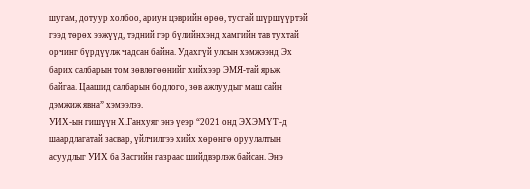шугам, дотуур холбоо, ариун цэврийн өрөө, тусгай шүршүүртэй гээд төрөх ээжүүд, тэдний гэр бүлийнхэнд хамгийн тав тухтай орчинг бүрдүүлж чадсан байна. Удахгүй улсын хэмжээнд Эх барих салбарын том зөвлөгөөнийг хийхээр ЭМЯ-тай ярьж байгаа. Цаашид салбарын бодлого, зөв ажлуудыг маш сайн дэмжиж явна” хэмээлээ.
УИХ-ын гишүүн Х.Ганхуяг энэ үеэр “2021 онд ЭХЭМҮТ-д шаардлагатай засвар, үйлчилгээ хийх хөрөнгө оруулалтын асуудлыг УИХ ба Засгийн газраас шийдвэрлэж байсан. Энэ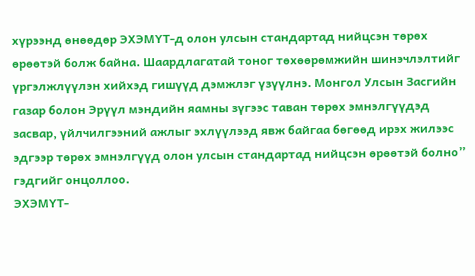хүрээнд өнөөдөр ЭХЭМҮТ-д олон улсын стандартад нийцсэн төрөх өрөөтэй болж байна. Шаардлагатай тоног төхөөрөмжийн шинэчлэлтийг үргэлжлүүлэн хийхэд гишүүд дэмжлэг үзүүлнэ. Монгол Улсын Засгийн газар болон Эрүүл мэндийн яамны зүгээс таван төрөх эмнэлгүүдэд засвар, үйлчилгээний ажлыг эхлүүлээд явж байгаа бөгөөд ирэх жилээс эдгээр төрөх эмнэлгүүд олон улсын стандартад нийцсэн өрөөтэй болно” гэдгийг онцоллоо.
ЭХЭМҮТ-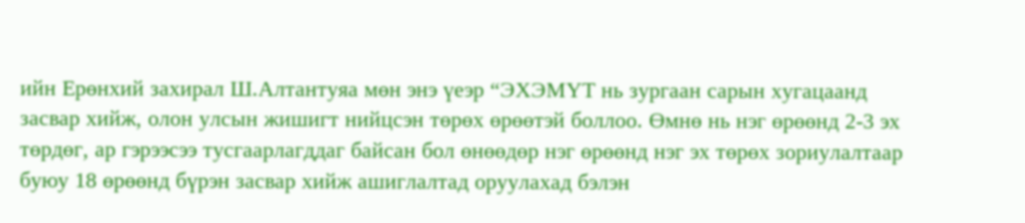ийн Ерөнхий захирал Ш.Алтантуяа мөн энэ үеэр “ЭХЭМҮТ нь зургаан сарын хугацаанд засвар хийж, олон улсын жишигт нийцсэн төрөх өрөөтэй боллоо. Өмнө нь нэг өрөөнд 2-3 эх төрдөг, ар гэрээсээ тусгаарлагддаг байсан бол өнөөдөр нэг өрөөнд нэг эх төрөх зориулалтаар буюу 18 өрөөнд бүрэн засвар хийж ашиглалтад оруулахад бэлэн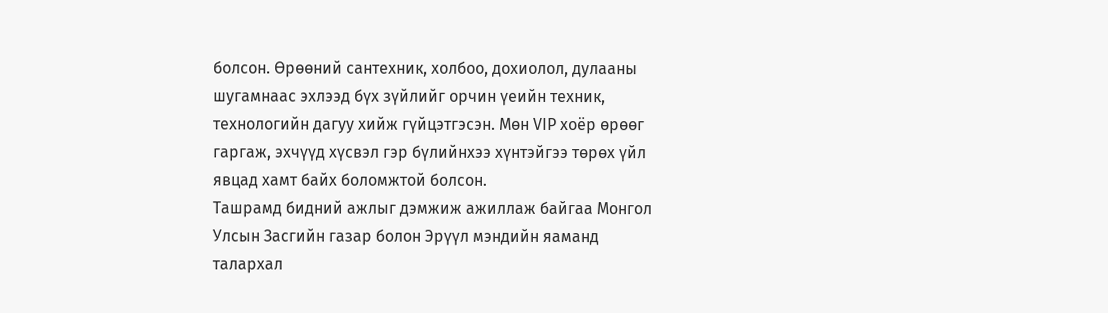болсон. Өрөөний сантехник, холбоо, дохиолол, дулааны шугамнаас эхлээд бүх зүйлийг орчин үеийн техник, технологийн дагуу хийж гүйцэтгэсэн. Мөн VIP хоёр өрөөг гаргаж, эхчүүд хүсвэл гэр бүлийнхээ хүнтэйгээ төрөх үйл явцад хамт байх боломжтой болсон.
Ташрамд бидний ажлыг дэмжиж ажиллаж байгаа Монгол Улсын Засгийн газар болон Эрүүл мэндийн яаманд талархал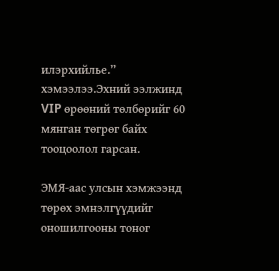илэрхийлье.” хэмээлээ.Эхний ээлжинд VIP өрөөний төлбөрийг 60 мянган төгрөг байх тооцоолол гарсан.

ЭМЯ-аас улсын хэмжээнд төрөх эмнэлгүүдийг оношилгооны тоног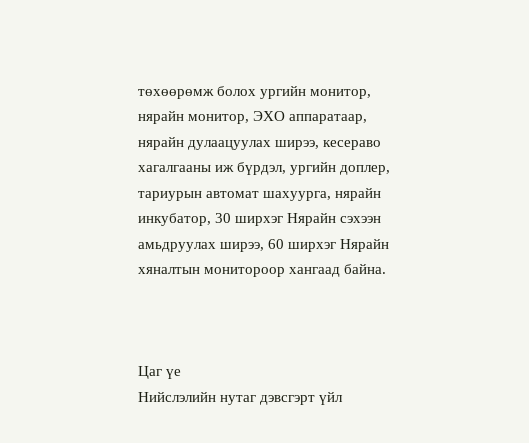төхөөрөмж болох ургийн монитор, нярайн монитор, ЭХО аппаратаар, нярайн дулаацуулах ширээ, кесераво хагалгааны иж бүрдэл, ургийн доплер, тариурын автомат шахуурга, нярайн инкубатор, 30 ширхэг Нярайн сэхээн амьдруулах ширээ, 60 ширхэг Нярайн хяналтын монитороор хангаад байна.



Цаг үе
Нийслэлийн нутаг дэвсгэрт үйл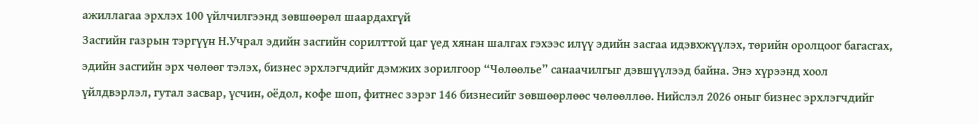ажиллагаа эрхлэх 100 үйлчилгээнд зөвшөөрөл шаардахгүй
Засгийн газрын тэргүүн Н.Учрал эдийн засгийн сорилттой цаг үед хянан шалгах гэхээс илүү эдийн засгаа идэвхжүүлэх, төрийн оролцоог багасгах, эдийн засгийн эрх чөлөөг тэлэх, бизнес эрхлэгчдийг дэмжих зорилгоор “Чөлөөлье” санаачилгыг дэвшүүлээд байна. Энэ хүрээнд хоол үйлдвэрлэл, гутал засвар, үсчин, оёдол, кофе шоп, фитнес зэрэг 146 бизнесийг зөвшөөрлөөс чөлөөллөө. Нийслэл 2026 оныг бизнес эрхлэгчдийг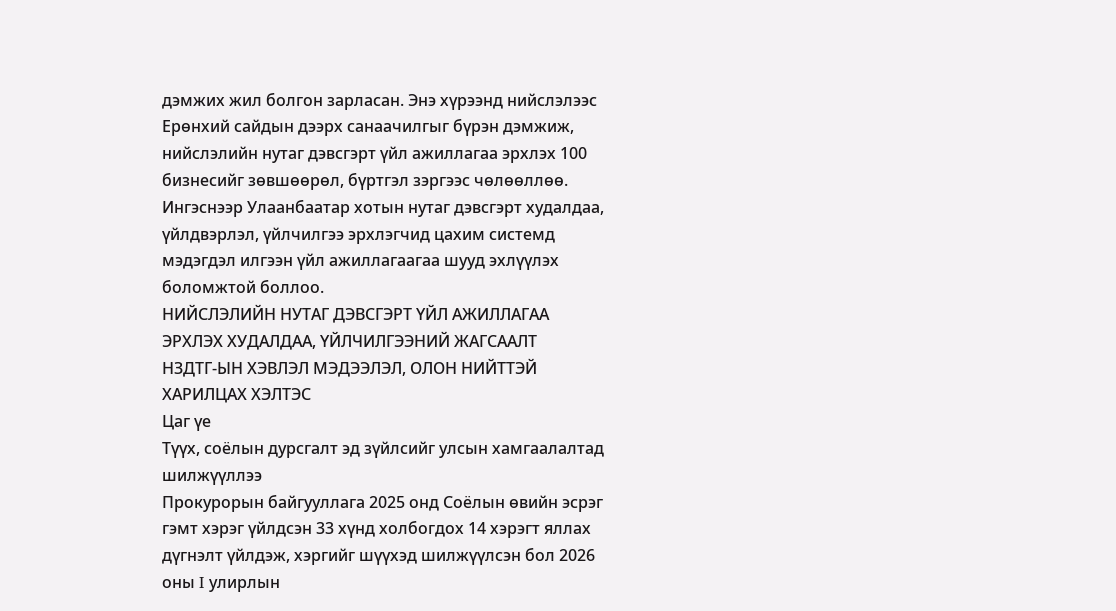дэмжих жил болгон зарласан. Энэ хүрээнд нийслэлээс Ерөнхий сайдын дээрх санаачилгыг бүрэн дэмжиж, нийслэлийн нутаг дэвсгэрт үйл ажиллагаа эрхлэх 100 бизнесийг зөвшөөрөл, бүртгэл зэргээс чөлөөллөө. Ингэснээр Улаанбаатар хотын нутаг дэвсгэрт худалдаа, үйлдвэрлэл, үйлчилгээ эрхлэгчид цахим системд мэдэгдэл илгээн үйл ажиллагаагаа шууд эхлүүлэх боломжтой боллоо.
НИЙСЛЭЛИЙН НУТАГ ДЭВСГЭРТ ҮЙЛ АЖИЛЛАГАА ЭРХЛЭХ ХУДАЛДАА, ҮЙЛЧИЛГЭЭНИЙ ЖАГСААЛТ
НЗДТГ-ЫН ХЭВЛЭЛ МЭДЭЭЛЭЛ, ОЛОН НИЙТТЭЙ ХАРИЛЦАХ ХЭЛТЭС
Цаг үе
Түүх, соёлын дурсгалт эд зүйлсийг улсын хамгаалалтад шилжүүллээ
Прокурорын байгууллага 2025 онд Соёлын өвийн эсрэг гэмт хэрэг үйлдсэн 33 хүнд холбогдох 14 хэрэгт яллах дүгнэлт үйлдэж, хэргийг шүүхэд шилжүүлсэн бол 2026 оны I улирлын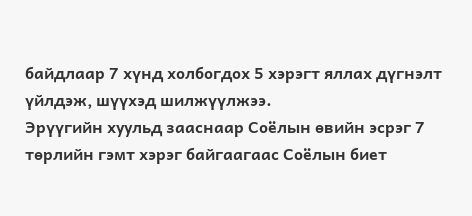байдлаар 7 хүнд холбогдох 5 хэрэгт яллах дүгнэлт үйлдэж, шүүхэд шилжүүлжээ.
Эрүүгийн хуульд зааснаар Соёлын өвийн эсрэг 7 төрлийн гэмт хэрэг байгаагаас Соёлын биет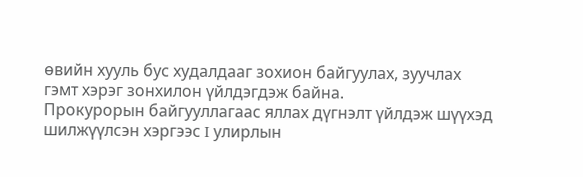өвийн хууль бус худалдааг зохион байгуулах, зуучлах гэмт хэрэг зонхилон үйлдэгдэж байна.
Прокурорын байгууллагаас яллах дүгнэлт үйлдэж шүүхэд шилжүүлсэн хэргээс I улирлын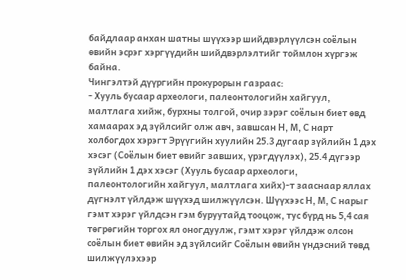байдлаар анхан шатны шүүхээр шийдвэрлүүлсэн соёлын өвийн эсрэг хэргүүдийн шийдвэрлэлтийг тоймлон хүргэж байна.
Чингэлтэй дүүргийн прокурорын газраас:
- Хууль бусаар археологи, палеонтологийн хайгуул, малтлага хийж, бурхны толгой, очир зэрэг соёлын биет өвд хамаарах эд зүйлсийг олж авч, завшсан Н, М, С нарт холбогдох хэрэгт Эрүүгийн хуулийн 25.3 дугаар зүйлийн 1 дэх хэсэг (Соёлын биет өвийг завших, үрэгдүүлэх), 25.4 дүгээр зүйлийн 1 дэх хэсэг (Хууль бусаар археологи, палеонтологийн хайгуул, малтлага хийх)-т зааснаар яллах дүгнэлт үйлдэж шүүхэд шилжүүлсэн. Шүүхээс Н, М, С нарыг гэмт хэрэг үйлдсэн гэм буруутайд тооцож, тус бүрд нь 5,4 сая төгрөгийн торгох ял оногдуулж, гэмт хэрэг үйлдэж олсон соёлын биет өвийн эд зүйлсийг Соёлын өвийн үндэсний төвд шилжүүлэхээр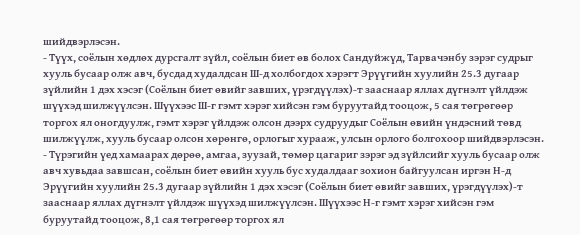шийдвэрлэсэн.
- Түүх, соёлын хөдлөх дурсгалт зүйл, соёлын биет өв болох Сандуйжүд, Тарвачэнбу зэрэг судрыг хууль бусаар олж авч, бусдад худалдсан Ш-д холбогдох хэрэгт Эрүүгийн хуулийн 25.3 дугаар зүйлийн 1 дэх хэсэг (Соёлын биет өвийг завших, үрэгдүүлэх)-т зааснаар яллах дүгнэлт үйлдэж шүүхэд шилжүүлсэн. Шүүхээс Ш-г гэмт хэрэг хийсэн гэм буруутайд тооцож, 5 сая төгрөгөөр торгох ял оногдуулж, гэмт хэрэг үйлдэж олсон дээрх судруудыг Соёлын өвийн үндэсний төвд шилжүүлж, хууль бусаар олсон хөрөнгө, орлогыг хурааж, улсын орлого болгохоор шийдвэрлэсэн.
- Түрэгийн үед хамаарах дөрөө, амгаа, зуузай, төмөр цагариг зэрэг эд зүйлсийг хууль бусаар олж авч хувьдаа завшсан, соёлын биет өвийн хууль бус худалдааг зохион байгуулсан иргэн Н-д Эрүүгийн хуулийн 25.3 дугаар зүйлийн 1 дэх хэсэг (Соёлын биет өвийг завших, үрэгдүүлэх)-т зааснаар яллах дүгнэлт үйлдэж шүүхэд шилжүүлсэн. Шүүхээс Н-г гэмт хэрэг хийсэн гэм буруутайд тооцож, 8,1 сая төгрөгөөр торгох ял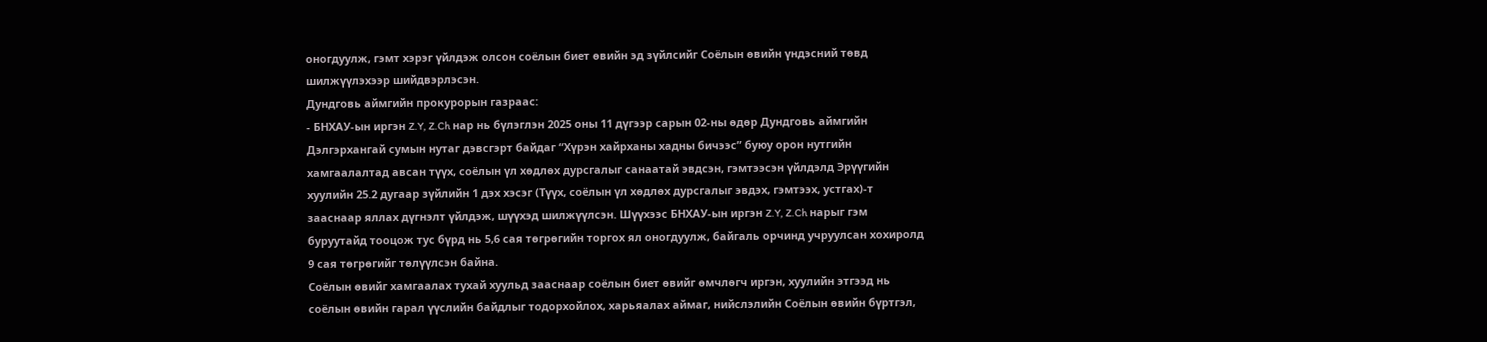оногдуулж, гэмт хэрэг үйлдэж олсон соёлын биет өвийн эд зүйлсийг Соёлын өвийн үндэсний төвд шилжүүлэхээр шийдвэрлэсэн.
Дундговь аймгийн прокурорын газраас:
- БНХАУ-ын иргэн Z.Y, Z.Ch нар нь бүлэглэн 2025 оны 11 дүгээр сарын 02-ны өдөр Дундговь аймгийн Дэлгэрхангай сумын нутаг дэвсгэрт байдаг “Хүрэн хайрханы хадны бичээс” буюу орон нутгийн хамгаалалтад авсан түүх, соёлын үл хөдлөх дурсгалыг санаатай эвдсэн, гэмтээсэн үйлдэлд Эрүүгийн хуулийн 25.2 дугаар зүйлийн 1 дэх хэсэг (Түүх, соёлын үл хөдлөх дурсгалыг эвдэх, гэмтээх, устгах)-т зааснаар яллах дүгнэлт үйлдэж, шүүхэд шилжүүлсэн. Шүүхээс БНХАУ-ын иргэн Z.Y, Z.Ch нарыг гэм буруутайд тооцож тус бүрд нь 5,6 сая төгрөгийн торгох ял оногдуулж, байгаль орчинд учруулсан хохиролд 9 сая төгрөгийг төлүүлсэн байна.
Соёлын өвийг хамгаалах тухай хуульд зааснаар соёлын биет өвийг өмчлөгч иргэн, хуулийн этгээд нь соёлын өвийн гарал үүслийн байдлыг тодорхойлох, харьяалах аймаг, нийслэлийн Соёлын өвийн бүртгэл,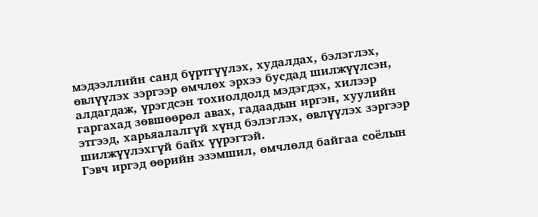мэдээллийн санд бүртгүүлэх, худалдах, бэлэглэх, өвлүүлэх зэргээр өмчлөх эрхээ бусдад шилжүүлсэн, алдагдаж, үрэгдсэн тохиолдолд мэдэгдэх, хилээр гаргахад зөвшөөрөл авах, гадаадын иргэн, хуулийн этгээд, харьяалалгүй хүнд бэлэглэх, өвлүүлэх зэргээр шилжүүлэхгүй байх үүрэгтэй.
Гэвч иргэд өөрийн эзэмшил, өмчлөлд байгаа соёлын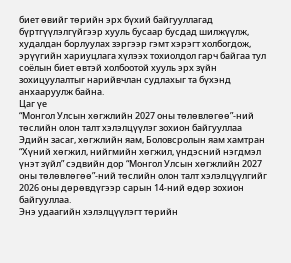биет өвийг төрийн эрх бүхий байгууллагад бүртгүүлэлгүйгээр хууль бусаар бусдад шилжүүлж, худалдан борлуулах зэргээр гэмт хэрэгт холбогдож, эрүүгийн хариуцлага хүлээх тохиолдол гарч байгаа тул соёлын биет өвтэй холбоотой хууль эрх зүйн зохицуулалтыг нарийвчлан судлахыг та бүхэнд анхааруулж байна.
Цаг үе
“Монгол Улсын хөгжлийн 2027 оны төлөвлөгөө”-ний төслийн олон талт хэлэлцүүлэг зохион байгууллаа
Эдийн засаг, хөгжлийн яам, Боловсролын яам хамтран “Хүний хөгжил, нийгмийн хөгжил, үндэсний нэгдмэл үнэт зүйл” сэдвийн дор “Монгол Улсын хөгжлийн 2027 оны төлөвлөгөө”-ний төслийн олон талт хэлэлцүүлгийг 2026 оны дөрөвдүгээр сарын 14-ний өдөр зохион байгууллаа.
Энэ удаагийн хэлэлцүүлэгт төрийн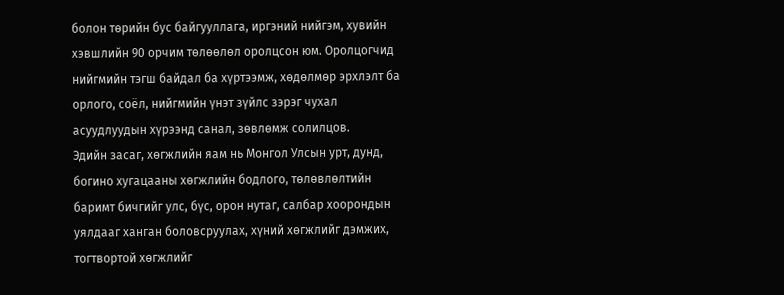болон төрийн бус байгууллага, иргэний нийгэм, хувийн хэвшлийн 90 орчим төлөөлөл оролцсон юм. Оролцогчид нийгмийн тэгш байдал ба хүртээмж, хөдөлмөр эрхлэлт ба орлого, соёл, нийгмийн үнэт зүйлс зэрэг чухал асуудлуудын хүрээнд санал, зөвлөмж солилцов.
Эдийн засаг, хөгжлийн яам нь Монгол Улсын урт, дунд, богино хугацааны хөгжлийн бодлого, төлөвлөлтийн баримт бичгийг улс, бүс, орон нутаг, салбар хоорондын уялдааг ханган боловсруулах, хүний хөгжлийг дэмжих, тогтвортой хөгжлийг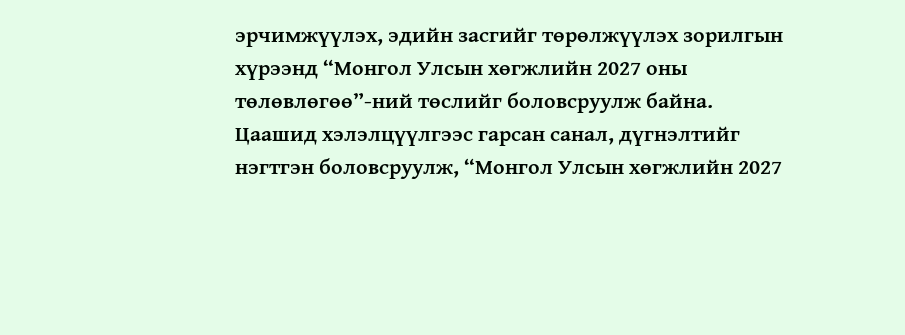эрчимжүүлэх, эдийн засгийг төрөлжүүлэх зорилгын хүрээнд “Монгол Улсын хөгжлийн 2027 оны төлөвлөгөө”-ний төслийг боловсруулж байна.
Цаашид хэлэлцүүлгээс гарсан санал, дүгнэлтийг нэгтгэн боловсруулж, “Монгол Улсын хөгжлийн 2027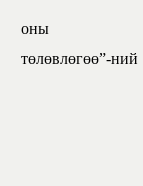оны төлөвлөгөө”-ний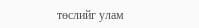төслийг улам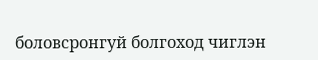боловсронгуй болгоход чиглэн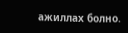ажиллах болно.